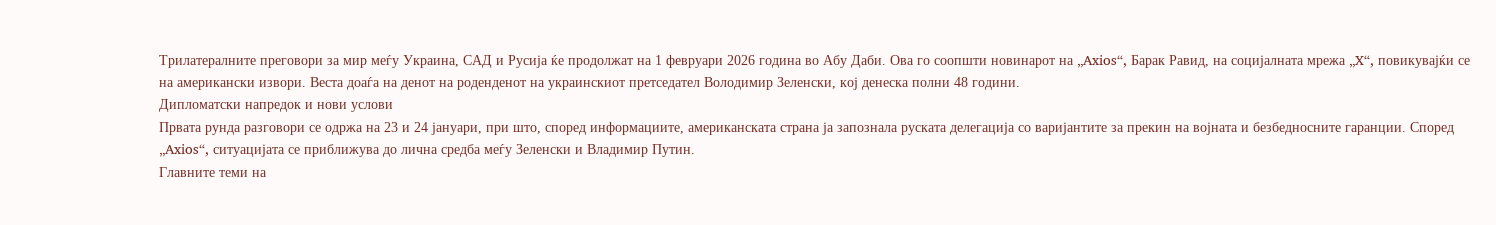Трилатералните преговори за мир меѓу Украина, САД и Русија ќе продолжат на 1 февруари 2026 година во Абу Даби. Ова го соопшти новинарот на „Axios“, Барак Равид, на социјалната мрежа „X“, повикувајќи се на американски извори. Веста доаѓа на денот на роденденот на украинскиот претседател Володимир Зеленски, кој денеска полни 48 години.
Дипломатски напредок и нови услови
Првата рунда разговори се одржа на 23 и 24 јануари, при што, според информациите, американската страна ја запознала руската делегација со варијантите за прекин на војната и безбедносните гаранции. Според „Axios“, ситуацијата се приближува до лична средба меѓу Зеленски и Владимир Путин.
Главните теми на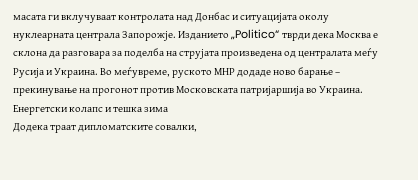масата ги вклучуваат контролата над Донбас и ситуацијата околу нуклеарната централа Запорожје. Изданието „Politico“ тврди дека Москва е склона да разговара за поделба на струјата произведена од централата меѓу Русија и Украина. Во меѓувреме, руското МНР додаде ново барање – прекинување на прогонот против Московската патријаршија во Украина.
Енергетски колапс и тешка зима
Додека траат дипломатските совалки,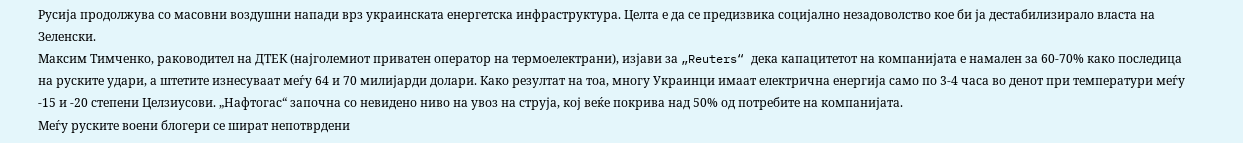Русија продолжува со масовни воздушни напади врз украинската енергетска инфраструктура. Целта е да се предизвика социјално незадоволство кое би ја дестабилизирало власта на Зеленски.
Максим Тимченко, раководител на ДТЕК (најголемиот приватен оператор на термоелектрани), изјави за „Reuters“ дека капацитетот на компанијата е намален за 60-70% како последица на руските удари, а штетите изнесуваат меѓу 64 и 70 милијарди долари. Како резултат на тоа, многу Украинци имаат електрична енергија само по 3-4 часа во денот при температури меѓу -15 и -20 степени Целзиусови. „Нафтогас“ започна со невидено ниво на увоз на струја, кој веќе покрива над 50% од потребите на компанијата.
Меѓу руските воени блогери се шират непотврдени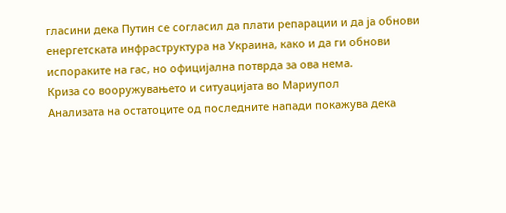гласини дека Путин се согласил да плати репарации и да ја обнови енергетската инфраструктура на Украина, како и да ги обнови испораките на гас, но официјална потврда за ова нема.
Криза со вооружувањето и ситуацијата во Мариупол
Анализата на остатоците од последните напади покажува дека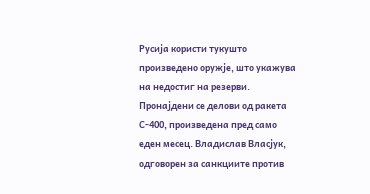Русија користи тукушто произведено оружје, што укажува на недостиг на резерви. Пронајдени се делови од ракета С-400, произведена пред само еден месец. Владислав Власјук, одговорен за санкциите против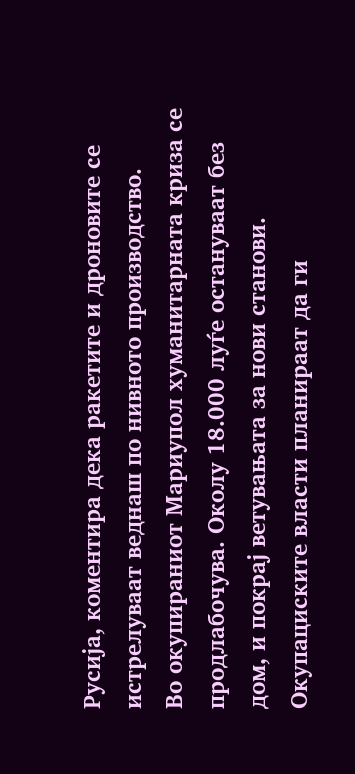Русија, коментира дека ракетите и дроновите се истрелуваат веднаш по нивното производство.
Во окупираниот Мариупол хуманитарната криза се продлабочува. Околу 18.000 луѓе остануваат без дом, и покрај ветувањата за нови станови. Окупациските власти планираат да ги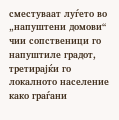сместуваат луѓето во „напуштени домови“ чии сопственици го напуштиле градот, третирајќи го локалното население како граѓани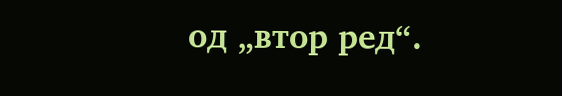од „втор ред“.